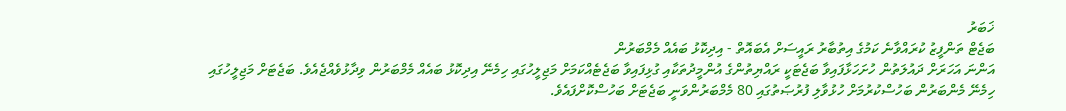ޚަބަރު
ބަޖެޓް ތަންފީޒު ކުރައްވާނެ ކަމުގެ އިތުބާރު ރައީސަށް އެބައޮތް - އިދިކޮޅު ބައެއް މެމްބަރުން
އަންނަ އަހަރަށް ދައުލަތުން ހުށަހަޅާފައިވާ ބަޖެޓަކީ ރައްޔިތުންގެ އުންމީދުތަކާއި ގުޅިފައިވާ ބަޖެޓެއްކަމަށް މަޖިލީހުގައި ހިމެނޭ އިދިކޮޅު ބައެއް މެމްބަރުން ވިދާޅުވެއްޖެއެވެ. ބަޖެޓަށް މަޖިލީހުގައި ހިމެނޭ މެންބަރުން ބަހުސްކުރުމަށް ހުޅުވާލި ފުރުޞަތުގައި 80 މެމްބަރުންވަނީ ބަޖެޓަށް ބަހުސްކޮށްފައެވެ.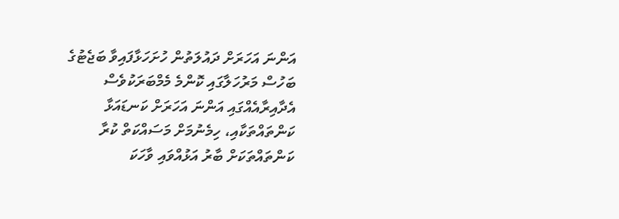އަންނަ އަހަރަށް ދައުލަތުން ހުށަހަޅާފައިވާ ބަޖެޓުގެ ބަހުސް މަރުހަލާގައި ކޮންމެ މެމްބަރަކުވެސް އެދާއިރާއެއްގައި އަންނަ އަހަރަށް ކަނޑައަޅާ ކަންތައްތަކާއި، ހިމެނުމަށް މަސައްކަތް ކުރާ ކަންތައްތަކަށް ބާރު އަޅުއްވައި ވާހަކަ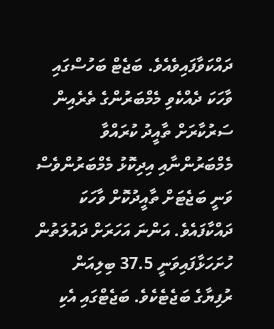ދައްކަވާފައިވެއެވެ. ބަޖެޓް ބަހުސްގައި ވާހަކަ ދެއްކެވި މެމްބަރުންގެ ތެރެއިން ސަރުކާރަށް ތާއީދު ކުރައްވާ މެމްބަރުންނާއި އިދިކޮޅު މެމްބަރުންވެސް ވަނީ ބަޖެޓަށް ތާއީދުކޮށް ވާހަކަ ދައްކާފައެވެ. އަންނަ އަހަރަށް ދައުލަތުން ހުށަހަޅާފައިވަނީ 37.5 ބިލިއަން ރުފިޔާގެ ބަޖެޓެކެވެ. ބަޖެޓްގައި އެކި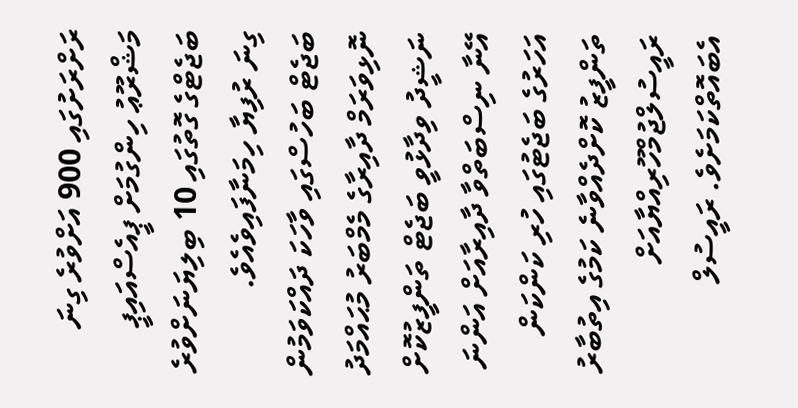ރަށްރަށުގައި 900 އަށްވުރެ ގިނަ މަޝްރޫޢު ހިންގުމަށް ޕީއެސްއައިޕީ ބަޖެޓްގެ ގޮތުގައި 10 ބިލިޔަނަށްވުރެ ގިނަ ރުފިޔާ ހިމަނާފައިވެއެވެ.
ބަޖެޓް ބަހުސްގައި ވާހަކަ ދައްކަވަމުން ނޮޅިވަރަމް ދާއިރާގެ މެމްބަރު މުޙައްމަދު ނަޝީދު ވިދާޅުވީ ބަޖެޓް ތަންފީޒުކޮށް އޭނާ ނިސްބަތްވާ ދާއިރާއަށް އަންނަ އަހަރުގެ ބަޖެޓުގައި ހުރި ކަންކަން ތަންފީޒު ކޮށްދެއްވާނެ ކަމުގެ އިތުބާރު ރައީސުލްޖުމްހޫރިއްޔާއަށް އެބައޮތްކަމަށެވެ. ރައީސުލް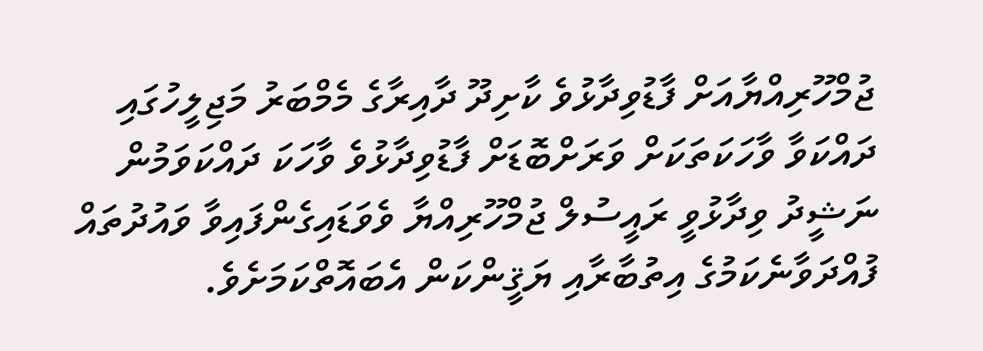ޖުމްހޫރިއްޔާއަށް ފާޑުވިދާޅުވެ ކާށިދޫ ދާއިރާގެ މެމްބަރު މަޖިލީހުގައި ދައްކަވާ ވާހަކަތަކަށް ވަރަށްބޮޑަށް ފާޑުވިދާޅުވެ ވާހަކަ ދައްކަވަމުން ނަޝީދު ވިދާޅުވީ ރައީސުލް ޖުމްހޫރިއްޔާ ވެވަޑައިގެންފައިވާ ވައުދުތައް ފުއްދަވާނެކަމުގެ އިތުބާރާއި ޔަޤީންކަން އެބައޮތްކަމަށެވެ.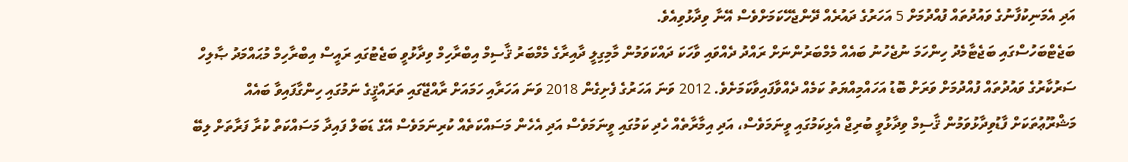އަދި އެމަނިކުފާނުގެ ވައުދުތައް ފުއްދުމަށް 5 އަހަރުގެ ދައުރެއް ދޭންޖެހޭކަމަށްވެސް އޭނާ ވިދާޅުވިއެވެ.
ބަޖެޓްބަހުސްގައި ބަޖެޓާމެދު ހިންހަމަ ނުޖެހުނު ބައެއް މެމްބަރުންނަށް ރައްދު ދެއްވައި ވާހަކަ ދައްކަވަމުން މާމިގިލީ ދާއިރާގެ މެމްބަރު ޤާސިމް އިބްރާހިމް ވިދާޅުވީ ބަޖެޓުގައި ރައީސް އިބްރާހިމް މުޙައްމަދު ޞާލިހް ސަރުކާރުގެ ވައުދުތައް ފުއްދުމަށް ވަރަށް ބޮޑު އަހައްމިއްޔަތު ކަމެއް ދެއްވާފައިވާކަމަށެވެ. 2012 ވަނަ އަހަރުގެ ފެށިގެން 2018 ވަނަ އަހަރާއި ހަމައަށް ރާއްޖޭގައި ތަރައްޤީގެ ނަމުގައި ހިންގާފައިވާ ބައެއް މަޝްރޫޢުތަކަށް ފާޑުވިދާޅުވަމުން ޤާސިމް ވިދާޅުވީ ބުރިޖް އެޅިކަމުގައި ވީނަމަވެސް، އަދި އިމާރާތެއް ހެދި ކަމުގައި ވީނަމަވެސް އަދި އެހެން މަސައްކަތެއް ކުރިނަމަވެސް އޭގެ ޑަބަލް ފައިދާ މަސައްކަތް ކުރާ ފަރާތަށް ލިބޭ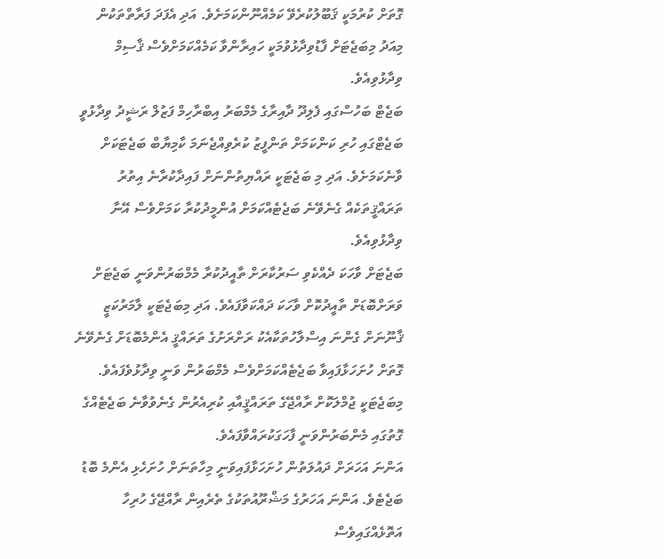ގޮތަށް ކުރުމަކީ ޤަބޫލުކުރެވޭ ކަމެއްނޫންކަމަށެވެ. އަދި އެފަދަ ފަރާތްތަކުން މިއަދު މިބަޖެޓަށް ފާޑުވިދާޅުވުމަކީ ހައިރާންވާ ކަމެއްކަމަށްވެސް ޤާސިމް ވިދާޅުވިއެވެ.
ބަޖެޓް ބަހުސްގައި ފެލިދޫ ދާއިރާގެ މެމްބަރު އިބްރާހިމް ފަޒުލް ރަޝީދު ވިދާޅުވީ ބަޖެޓްގައި ހުރި ކަންކަމަށް ތަންފީޒު ކުރެވިއްޖެނަމަ ކާމިޔާބް ބަޖެޓަކަށް ވާނެކަމަށެވެ. އަދި މި ބަޖެޓަކީ ރައްޔިތުންނަށް ފައިދާކުރާނެ އިތުރު ތަރައްޤީތަކެއް ގެނެވޭނެ ބަޖެޓެއްކަމަށް އުންމީދުކުރާ ކަމަށްވެސް އޭނާ ވިދާޅުވިއެވެ.
ބަޖެޓަށް ވާހަކަ ދެއްކެވި ސަރުކާރަށް ތާއީދުކުރާ މެމްބަރުންވަނީ ބަޖެޓަށް ވަރަށްބޮޑަށް ތާއީދުކޮށް ވާހަކަ ދައްކަވާފައެވެ. އަދި މިބަޖެޓަކީ ލާމަރުކަޒީ ޤާނޫނަށް ގެންނަ އިސްލާހުތަކާއެކު ރަށްރަށުގެ ތަރައްޤީ އެންމެބޮޑަށް ގެނެވޭނެ ގޮތަށް ހުށަހަޅާފައިވާ ބަޖެޓެއްކަމަށްވެސް މެމްބަރުން ވަނީ ވިދާޅުވެފައެވެ. މިބަޖެޓަކީ ޖުމްލަކޮށް ރާއްޖޭގެ ތަރައްޤީއާއި ކުރިއެރުން ގެނެވުވާނެ ބަޖެޓެއްގެ ގޮތުގައި މެންބަރުންވަނީ ފާހަގަކުރައްވާފައެވެ.
އަންނަ އަހަރަށް ދައުލަތުން ހުށަހަޅާފައިވަނީ މިހާތަނަށް ހުށަހެޅި އެންމެ ބޮޑު ބަޖެޓެވެ. އަންނަ އަހަރުގެ މަޝްރޫއުތަކުގެ ތެރެއިން ރާއްޖޭގެ ހުރިހާ އަތޮޅެއްގައިވެސް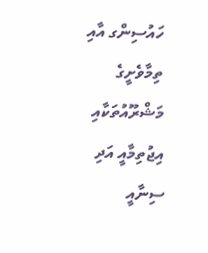ހައުސިންގ އާއި ތިމާވެށީގެ މަޝްރޫއުތަކާއި އިޖުތިމާއީ އަދި ސިނާއީ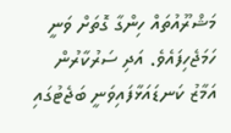މަޝްރޫއުތައް ހިންގާ ގޮތަށް ވަނީ ހަމަޖެހިފައެވެ. އަދި ސަރުކާރުން އަމާޒު ކަނޑައަޅާފައިވަނީ ބަޖެޓުގައި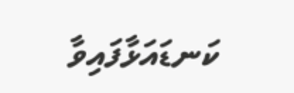ކަނޑައަޅާފައިވާ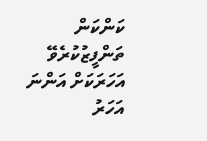ކަންކަން ތަންފީޒުކުރެވޭ އަހަރަކަށް އަންނަ އަހަރު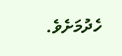ހެދުމަށެވެ.